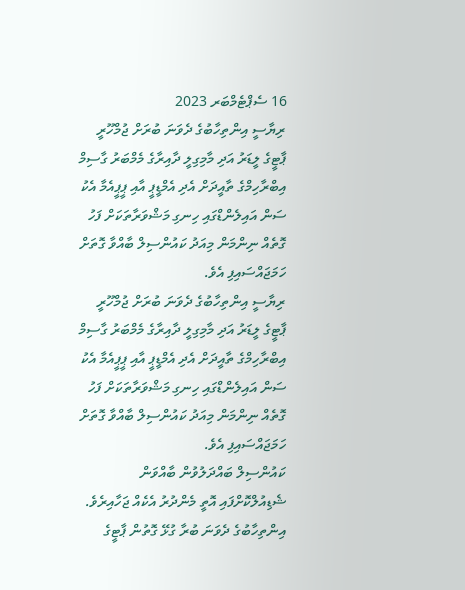16 ސެޕްޓެމްބަރ 2023
ރިޔާސީ އިންތިހާބުގެ ދެވަނަ ބުރަށް ޖުމްހޫރީ ޕާޓީގެ ލީޑަރު އަދި މާމިގިލީ ދާއިރާގެ މެމްބަރު ގާސިމް އިބްރާހިމްގެ ތާއީދަށް އެދި އެމްޑީޕީ އާއި ޕީޕީއެމާ އެކު ސަން އައިލެންޑްގައި ހިނގި މަޝްވަރާތަކަށް ފަހު ގޮތެއް ނިންމަން މިއަދު ކައުންސިލް ބާއްވާ ގޮތަށް ހަމަޖައްސައިފި އެވެ.
ރިޔާސީ އިންތިހާބުގެ ދެވަނަ ބުރަށް ޖުމްހޫރީ ޕާޓީގެ ލީޑަރު އަދި މާމިގިލީ ދާއިރާގެ މެމްބަރު ގާސިމް އިބްރާހިމްގެ ތާއީދަށް އެދި އެމްޑީޕީ އާއި ޕީޕީއެމާ އެކު ސަން އައިލެންޑްގައި ހިނގި މަޝްވަރާތަކަށް ފަހު ގޮތެއް ނިންމަން މިއަދު ކައުންސިލް ބާއްވާ ގޮތަށް ހަމަޖައްސައިފި އެވެ.
ކައުންސިލް ބައްދަލުވުން ބާއްވަން ޝެޑިއުލްކޮށްފައި އޮތީ މެންދުރު އެކެއް ޖަހާއިރެވެ. އިންތިހާބުގެ ދެވަނަ ބުރާ ގުޅޭ ގޮތުން ޕާޓީގެ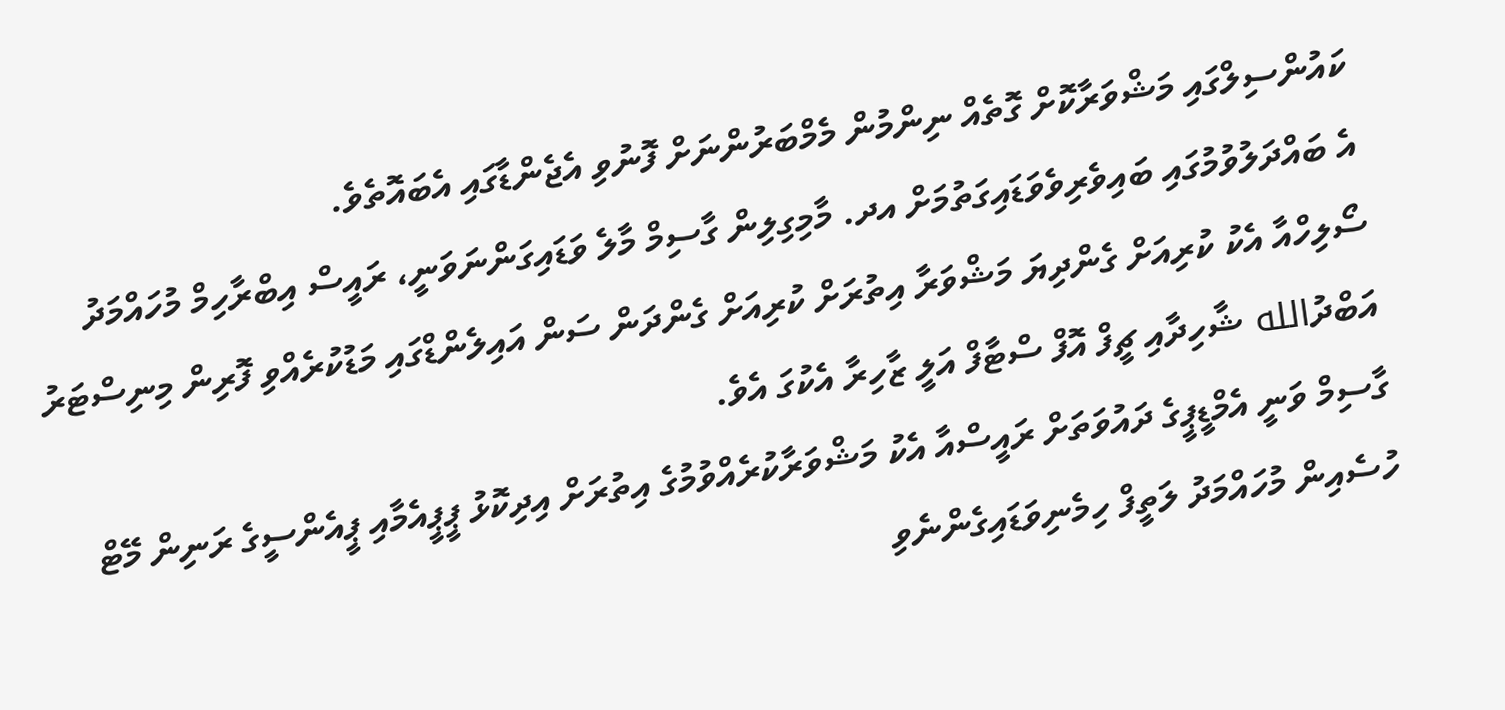ކައުންސިލްގައި މަޝްވަރާކޮށް ގޮތެއް ނިންމުން މެމްބަރުންނަށް ފޮނުވި އެޖެންޑާގައި އެބައޮތެވެ.
އެ ބައްދަލުވުމުގައި ބައިވެރިވެވަޑައިގަތުމަށް އދ. މާމިގިލިން ގާސިމް މާލެ ވަޑައިގަންނަވަނީ، ރައީސް އިބްރާހިމް މުހައްމަދު ސޯލިހްއާ އެކު ކުރިއަށް ގެންދިޔަ މަޝްވަރާ އިތުރަށް ކުރިއަށް ގެންދަން ސަން އައިލެންޑްގައި މަޑުކުރެއްވި ފޮރިން މިނިސްޓަރު އަބްދުالله ޝާހިދާއި ޗީފް އޮފް ސްޓާފް އަލީ ޒާހިރާ އެކުގަ އެވެ.
ގާސިމް ވަނީ އެމްޑީޕީގެ ދައުވަތަށް ރައީސްއާ އެކު މަޝްވަރާކުރެއްވުމުގެ އިތުރަށް އިދިކޮޅު ޕީޕީއެމާއި ޕީއެންސީގެ ރަނިން މޭޓް ހުސެއިން މުހައްމަދު ލަތީފް ހިމެނިވަޑައިގެންނެވި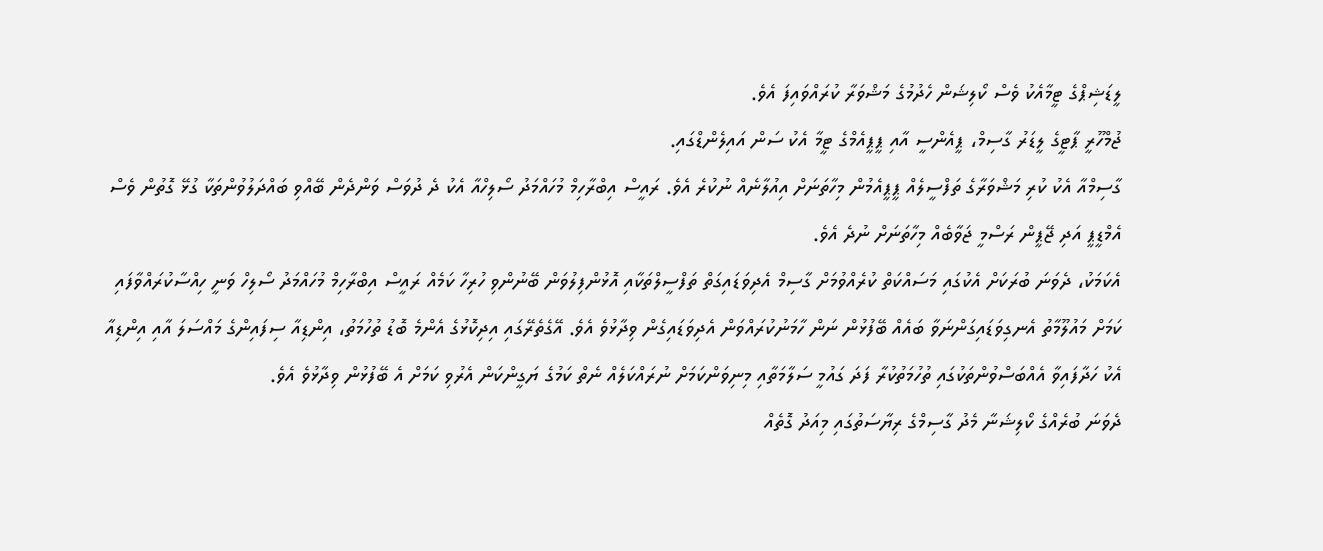ލީޑަޝިޕްގެ ޓީމާއެކު ވެސް ކޯލިޝަން ހެދުމުގެ މަޝްވަރާ ކުރައްވައިފަ އެވެ.
ޖުމްހޫރީ ޕާޓީގެ ލީޑަރު ގާސިމް، ޕީއެންސީ އާއި ޕީޕީއެމްގެ ޓީމާ އެކު ސަން އައިލެންޑްގައި.
ގާސިމްއާ އެކު ކުރި މަޝްވަރާގެ ތަފްސީލެއް ޕީޕީއެމުން މިހާތަނަށް އިއުލާނެއް ނުކުރެ އެވެ. ރައީސް އިބްރާހިމް މުހައްމަދު ސޯލިހްއާ އެކު ދެ ދުވަސް ވަންދެން ބޭއްވި ބައްދަލުވުންތަކާ ގުޅޭ ގޮތުން ވެސް އެމްޑީޕީ އަދި ޖޭޕީން ރަސްމީ ޖަވާބެއް މިހާތަނަށް ނުދެ އެވެ.
އެކަމަކު، ދެވަނަ ބުރަކަށް އެކުގައި މަސައްކަތް ކުރެއްވުމަށް ގާސިމް އެދިވަޑައިގަތް ތަފްސީލްތަކާއި އޮޅުންފިލުވަން ބޭނުންވި ހުރިހާ ކަމެއް ރައީސް އިބްރާހިމް މުހައްމަދު ސޯލިހް ވަނީ ހިއްސާކުރައްވާފައި ކަމަށް މައުލޫމާތު އެނގިވަޑައިގަންނަވާ ބައެއް ބޭފުޅުން ނަން ހާމަނުކުރައްވަން އެދިވަޑައިގެން ވިދާޅުވެ އެވެ. އޭގެތެރޭގައި އިދިކޮޅުގެ އެންމެ ބޮޑު ތުހުމަތު، އިންޑިއާ ސިފައިންގެ މައްސަލަ އާއި އިންޑިއާ އެކު ހަދާފައިވާ އެއްބަސްވުންތަކުގައި ތުހުމަތުކުރާ ފަދަ ގައުމީ ސަލާމަތާއި މިނިވަންކަމަށް ނުރައްކަލެއް ނެތް ކަމުގެ ޔަގީންކަން އެރުވި ކަމަށް އެ ބޭފުޅުން ވިދާޅުވެ އެވެ.
ދެވަނަ ބުރެއްގެ ކޯލިޝަނާ މެދު ގާސިމްގެ ރިޔާސަތުގައި މިއަދު ގޮތެއް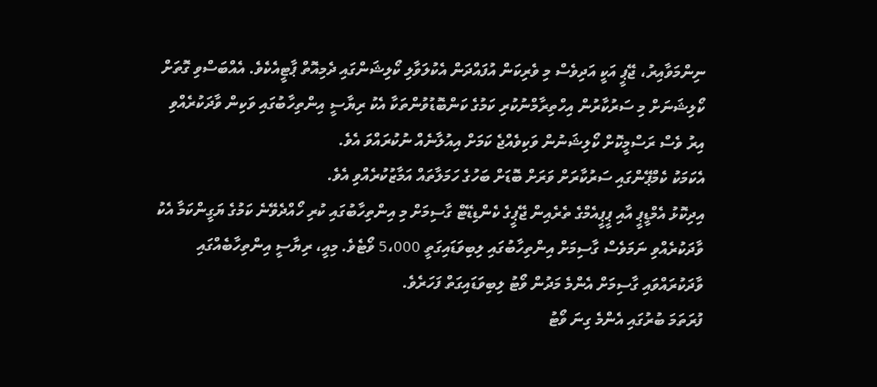ނިންމަވާއިރު، ޖޭޕީ އަކީ އަދިވެސް މި ވެރިކަން އުފައްދަން އެކުލަވާލި ކޯލިޝަންގައި ދެމިއޮތް ޕާޓީއެކެވެ. އެއްބަސްވި ގޮތަށް ކޯލިޝަނަށް މި ސަރުކާރުން އިހްތިރާމްނުކުރި ކަމުގެ ކަންބޮޑުވުންތަކާ އެކު ރިޔާސީ އިންތިހާބުގައި ވަކިން ވާދަކުރެއްވި އިރު ވެސް ރަސްމީކޮށް ކޯލިޝަނުން ވަކިވެއްޖެ ކަމަށް އިއުލާނެއް ނުކުރައްވަ އެވެ.
އެކަމަކު ކެމްޕޭންގައި ސަރުކާރަށް ވަރަށް ބޮޑަށް ބަހުގެ ހަމަލާތައް އަމާޒުކުރެއްވި އެވެ.
އިދިކޮޅު އެމްޑީޕީ އާއި ޕީޕީއެމްގެ ތެރެއިން ޖޭޕީގެ ކެންޑިޑޭޓް ގާސިމަށް މި އިންތިހާބުގައި ކުރި ހޯއްދެވޭނެ ކަމުގެ ޔަގީންކަމާ އެކު ވާދަކުރެއްވި ނަމަވެސް ގާސިމަށް އިންތިހާބުގައި ލިބިވަޑައިގަތީ 5،000 ވޯޓެވެ. މިއީ، ރިޔާސީ އިންތިހާބެއްގައި ވާދަކުރައްވައި ގާސިމަށް އެންމެ މަދުން ވޯޓު ލިބިވަޑައިގަތް ފަހަރެވެ.
ފުރަތަމަ ބުރުގައި އެންމެ ގިނަ ވޯޓު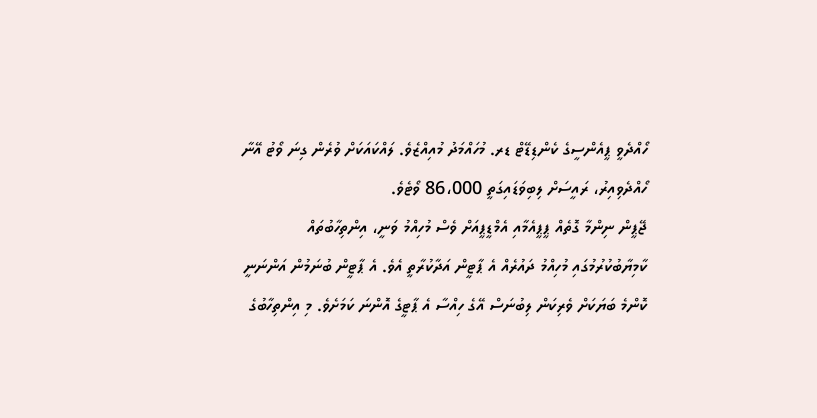ހޯއްދެވީ ޕީއެންސީގެ ކެންޑިޑޭޓް ޑރ. މުހައްމަދު މުއިއްޒެވެ. ލައްކައަކަށް ވުރެން ގިނަ ވޯޓު އޭނާ ހޯއްދެވިއިރު، ރައީސަށް ލިބިވަޑައިގަތީ 86،000 ވޯޓެވެ.
ޖޭޕީން ނިންމާ ގޮތެއް ޕީޕީއެމާއި އެމްޑީޕީއަށް ވެސް މުހިއްމު ވަނީ، އިންތިހާބުތައް ކާމިޔާބުކުރުމުގައި މުހިއްމު ދައުރެއް އެ ޕާޓީން އަދާކުރާތީ އެވެ. އެ ޕާޓީން ބުނަމުން އަންނަނީ ކޮންމެ ބަޔަކަށް ވެރިކަން ލިބުނަސް އޭގެ ހިއްސާ އެ ޕާޓީގެ އޮންނަ ކަމަށެވެ. މި އިންތިހާބުގެ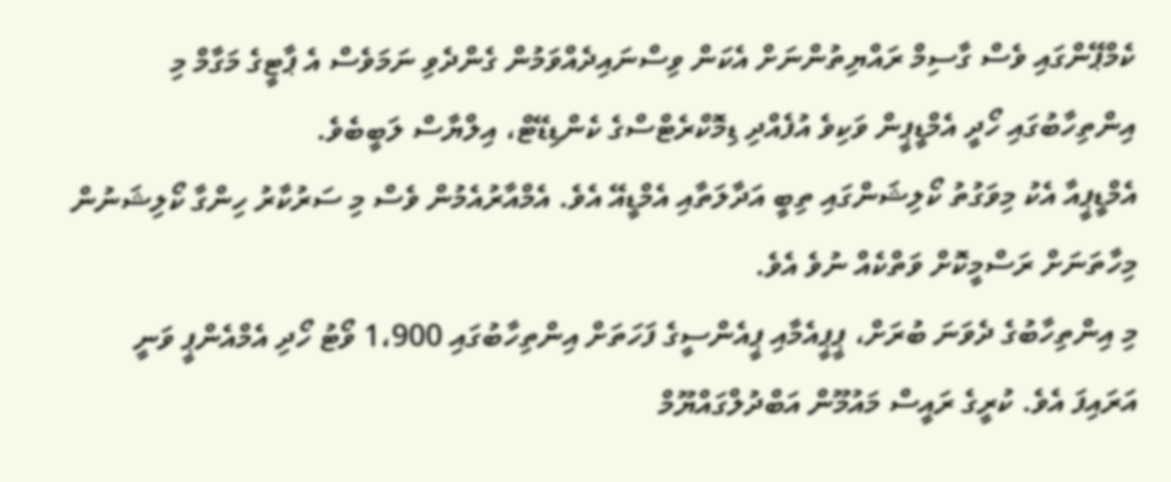ކެމްޕޭންގައި ވެސް ގާސިމް ރައްޔިތުންނަށް އެކަން ވިސްނައިދެއްވަމުން ގެންދެވި ނަމަވެސް އެ ޕާޓީގެ މަގާމް މި އިންތިހާބުގައި ހޯދީ އެމްޑީޕީން ވަކިވެ އުފެއްދި ޑިމޮކްރެޓްސްގެ ކެންޑިޑޭޓް، އިލްޔާސް ލަބީބެވެ.
އެމްޑީޕީއާ އެކު މިވަގުތު ކޯލިޝަންގައި ތިބީ އަދާލަތާއި އެމްޑީއޭ އެވެ. އެމްއާރުއެމުން ވެސް މި ސަރުކާރު ހިންގާ ކޯލިޝަނުން މިހާތަނަށް ރަސްމީކޮށް ވަތްކެއް ނުވެ އެވެ.
މި އިންތިހާބުގެ ދެވަނަ ބުރަށް، ޕީޕީއެމާއި ޕީއެންސީގެ ފަހަތަށް އިންތިހާބުގައި 1،900 ވޯޓު ހޯދި އެމްއެންޕީ ވަނީ އަރައިފަ އެވެ. ކުރީގެ ރައީސް މައުމޫން އަބްދުލްގައްޔޫމް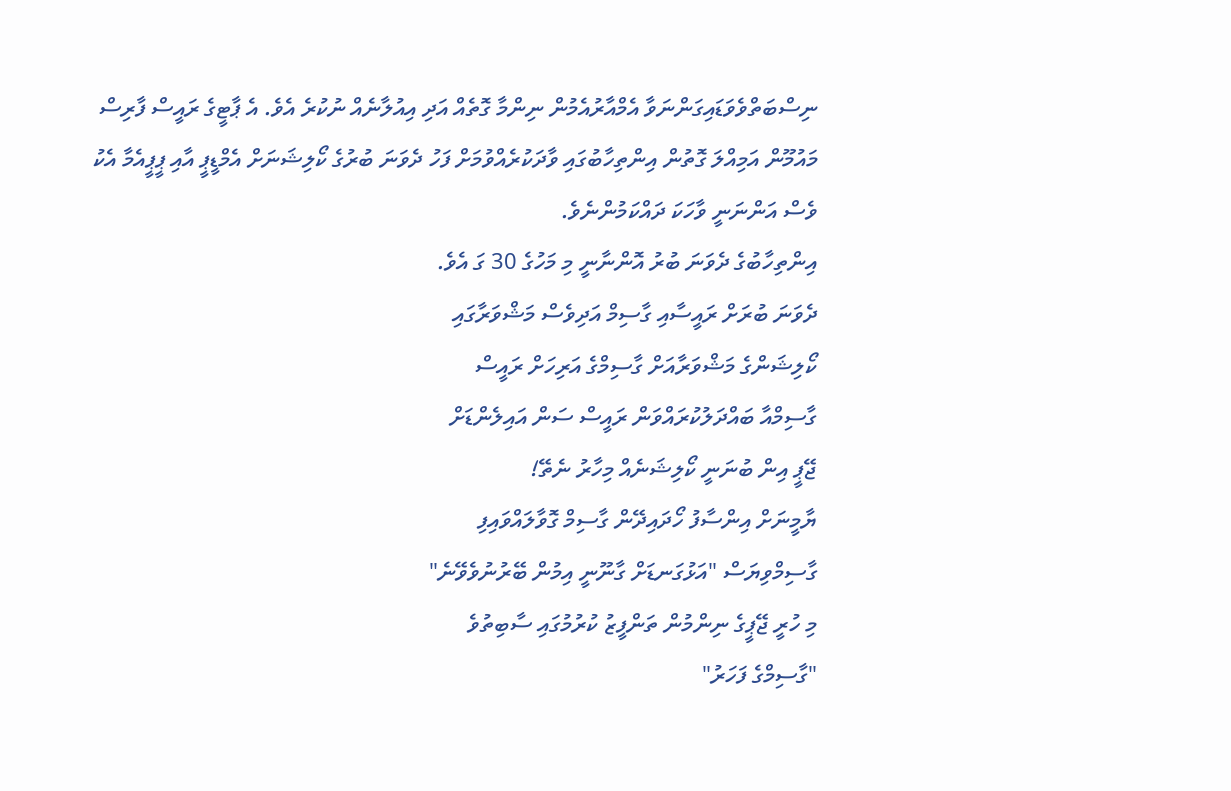ނިސްބަތްވެވަޑައިގަންނަވާ އެމްއާރުއެމުން ނިންމާ ގޮތެއް އަދި އިއުލާނެއް ނުކުރެ އެވެ. އެ ޕާޓީގެ ރައީސް ފާރިސް މައުމޫން އަމިއްލަ ގޮތުން އިންތިހާބުގައި ވާދަކުރެއްވުމަށް ފަހު ދެވަނަ ބުރުގެ ކޯލިޝަނަށް އެމްޑީޕީ އާއި ޕީޕީއެމާ އެކު ވެސް އަންނަނީ ވާހަކަ ދައްކަމުންނެވެ.
އިންތިހާބުގެ ދެވަނަ ބުރު އޮންނާނީ މި މަހުގެ 30 ގަ އެވެ.
ދެވަނަ ބުރަށް ރައީސާއި ގާސިމް އަދިވެސް މަޝްވަރާގައި
ކޯލިޝަންގެ މަޝްވަރާއަށް ގާސިމްގެ އަރިހަށް ރައީސް
ގާސިމްއާ ބައްދަލުކުރައްވަން ރައީސް ސަން އައިލެންޑަށް
ޖޭޕީ އިން ބުނަނީ ކޯލިޝަނެއް މިހާރު ނެތޭ!
ޔާމީނަށް އިންސާފު ހޯދައިދޭން ގާސިމް ގޮވާލައްވައިފި
ގާސިމްވިޔަސް "އަޅުގަނޑަށް ގާނޫނީ އިމުން ބޭރުނުވެވޭނެ"
މި ހުރީ ޖޭޕީގެ ނިންމުން ތަންފީޒު ކުރުމުގައި ސާބިތުވެ
"ގާސިމްގެ ފަހަރު"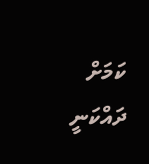ކަމަށް ދައްކަނީ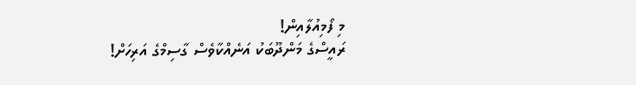މި ފޯމިއުލާއިން!
ރައީސްގެ މަންދޫބަކު އަނެއްކާވެސް ގާސިމްގެ އަރިހަށް!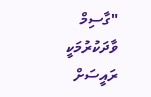"ގާސިމް ވާދަކުރުމަކީ ރައީސަށް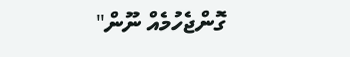ގޮންޖެހުމެއް ނޫން"